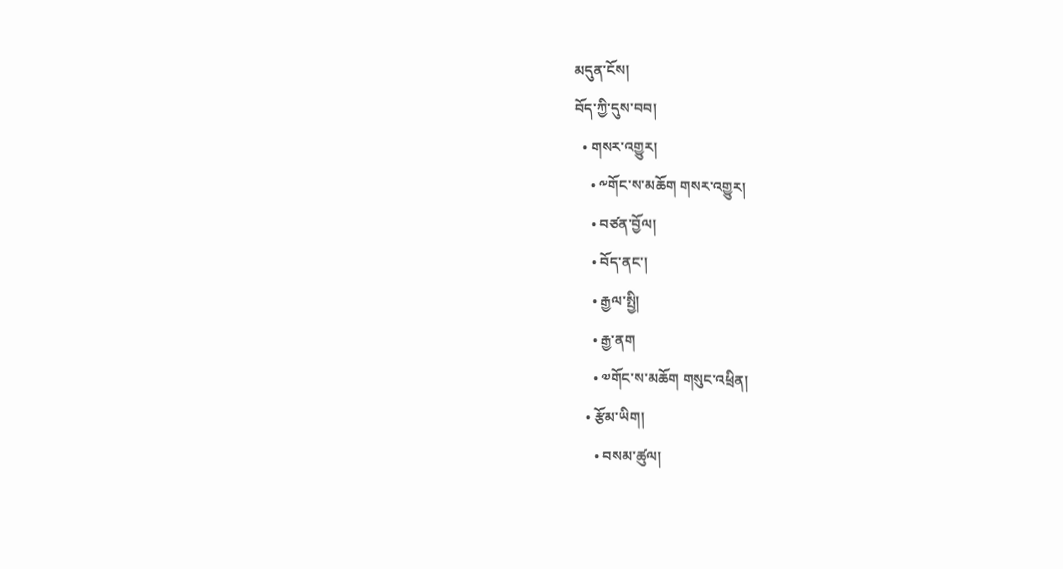མདུན་ངོས།
བོད་ཀྱི་དུས་བབ།
  • གསར་འགྱུར།
    • ༸གོང་ས་མཆོག གསར་འགྱུར།
    • བཙན་བྱོལ།
    • བོད་ནང་།
    • རྒྱལ་སྤྱི།
    • རྒྱ་ནག
    • ༧གོང་ས་མཆོག གསུང་འཕྲིན།
  • རྩོམ་ཡིག།
    • བསམ་ཚུལ།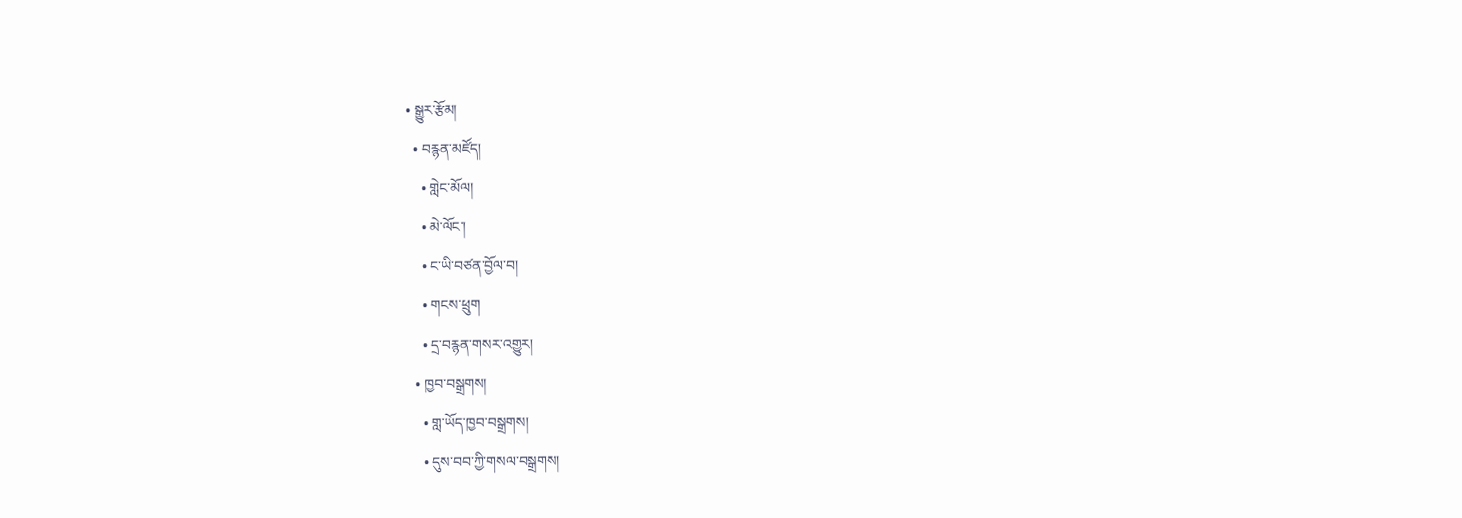• སྒྱུར་རྩོམ།
  • བརྙན་མཛོད།
    • གླེང་མོལ།
    • མེ་ལོང་།
    • ང་ཡི་བཙན་བྱོལ་བ།
    • གངས་ཕྲུག
    • དྲ་བརྙན་གསར་འགྱུར།
  • ཁྱབ་བསྒྲགས།
    • གླ་ཡོད་ཁྱབ་བསྒྲགས།
    • དུས་བབ་ཀྱི་གསལ་བསྒྲགས།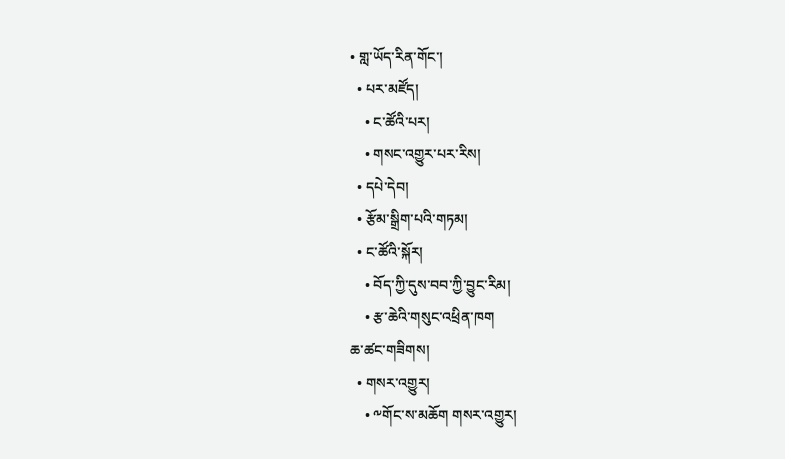• གླ་ཡོད་རིན་གོང་།
  • པར་མཛོད།
    • ང་ཚོའི་པར།
    • གསང་འགྱུར་པར་རིས།
  • དཔེ་དེབ།
  • རྩོམ་སྒྲིག་པའི་གཏམ།
  • ང་ཚོའི་སྐོར།
    • བོད་ཀྱི་དུས་བབ་ཀྱི་བྱུང་རིམ།
    • རྩ་ཆེའི་གསུང་འཕྲིན་ཁག
ཆ་ཚང་གཟིགས།
  • གསར་འགྱུར།
    • ༸གོང་ས་མཆོག གསར་འགྱུར།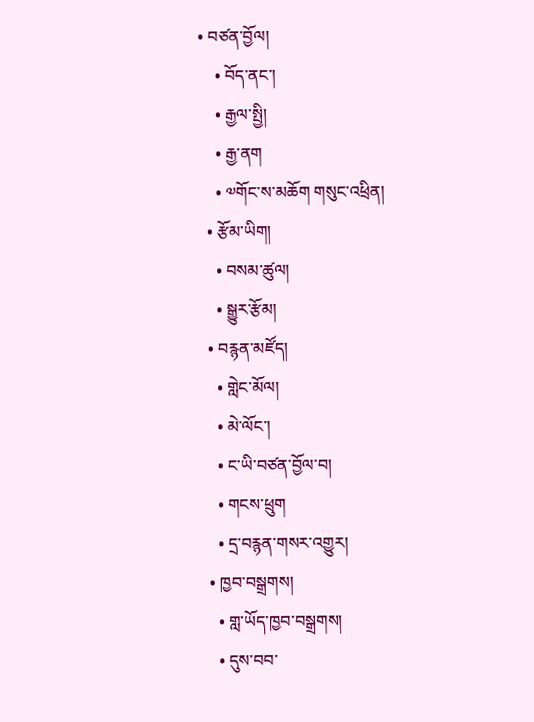• བཙན་བྱོལ།
    • བོད་ནང་།
    • རྒྱལ་སྤྱི།
    • རྒྱ་ནག
    • ༧གོང་ས་མཆོག གསུང་འཕྲིན།
  • རྩོམ་ཡིག།
    • བསམ་ཚུལ།
    • སྒྱུར་རྩོམ།
  • བརྙན་མཛོད།
    • གླེང་མོལ།
    • མེ་ལོང་།
    • ང་ཡི་བཙན་བྱོལ་བ།
    • གངས་ཕྲུག
    • དྲ་བརྙན་གསར་འགྱུར།
  • ཁྱབ་བསྒྲགས།
    • གླ་ཡོད་ཁྱབ་བསྒྲགས།
    • དུས་བབ་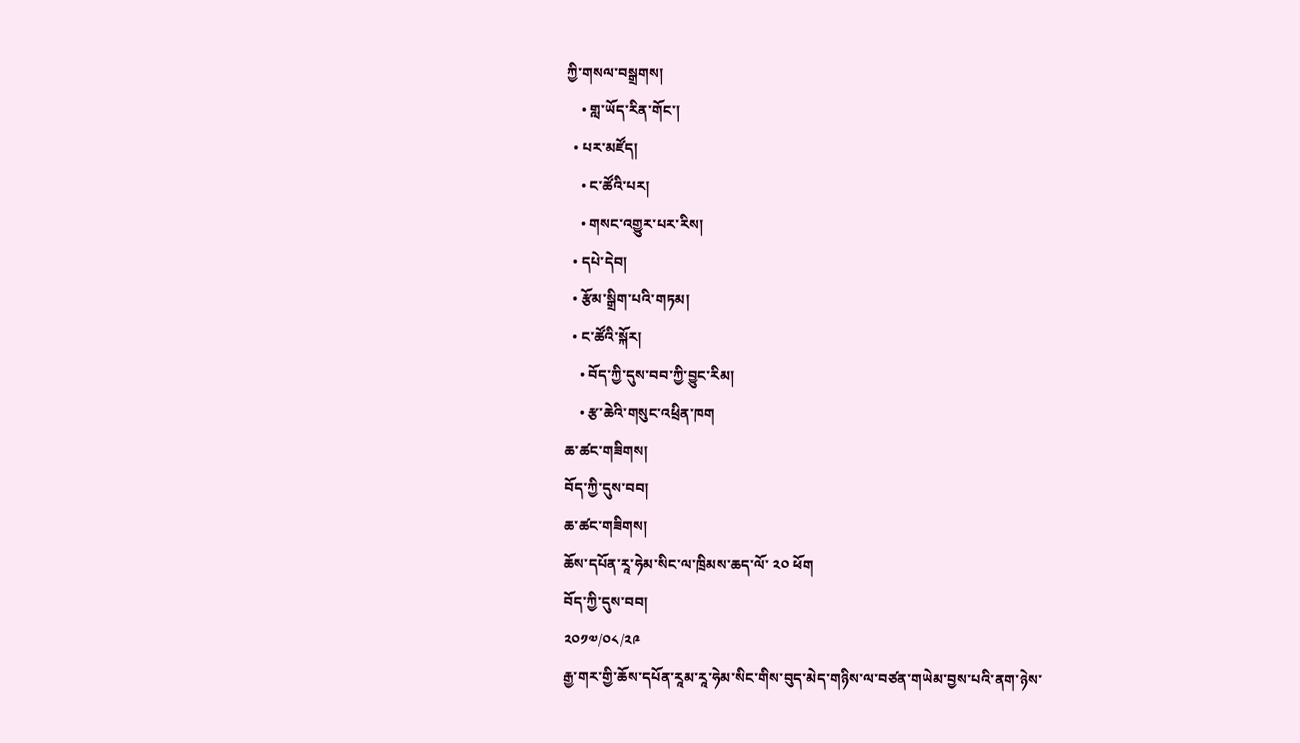ཀྱི་གསལ་བསྒྲགས།
    • གླ་ཡོད་རིན་གོང་།
  • པར་མཛོད།
    • ང་ཚོའི་པར།
    • གསང་འགྱུར་པར་རིས།
  • དཔེ་དེབ།
  • རྩོམ་སྒྲིག་པའི་གཏམ།
  • ང་ཚོའི་སྐོར།
    • བོད་ཀྱི་དུས་བབ་ཀྱི་བྱུང་རིམ།
    • རྩ་ཆེའི་གསུང་འཕྲིན་ཁག
ཆ་ཚང་གཟིགས།
བོད་ཀྱི་དུས་བབ།
ཆ་ཚང་གཟིགས།
ཆོས་དཔོན་རཱ་ཧེམ་སིང་ལ་ཁྲིམས་ཆད་ལོ་ ༢༠ ཕོག
བོད་ཀྱི་དུས་བབ།
༢༠༡༧/༠༨/༢༩
རྒྱ་གར་གྱི་ཆོས་དཔོན་རཱམ་རཱ་ཧེམ་སིང་གིས་བུད་མེད་གཉིས་ལ་བཙན་གཡེམ་བྱས་པའི་ནག་ཉེས་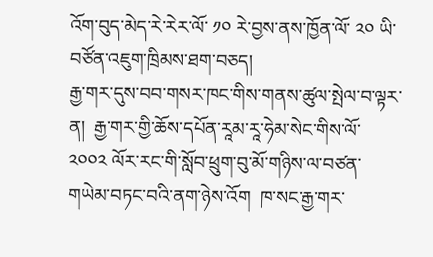འོག་བུད་མེད་རེ་རེར་ལོ་ ༡༠ རེ་བྱས་ནས་ཁྱོན་ལོ་ ༢༠ ཡི་བཙོན་འཇུག་ཁྲིམས་ཐག་བཅད།
རྒྱ་གར་དུས་བབ་གསར་ཁང་གིས་གནས་ཚུལ་སྤེལ་བ་ལྟར་ན།  རྒྱ་གར་གྱི་ཆོས་དཔོན་རཱམ་རཱ་ཧེམ་སེང་གིས་ལོ་ ༢༠༠༢ ལོར་རང་གི་སློབ་ཕྲུག་བུ་མོ་གཉིས་ལ་བཙན་གཡེམ་བཏང་བའི་ནག་ཉེས་འོག  ཁ་སང་རྒྱ་གར་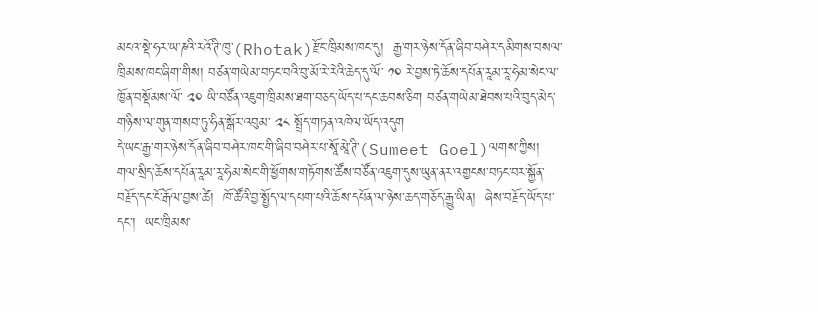མངའ་སྡེ་ཧར་ཡ་ཎའི་རའོ་ཊི་ཁུ་(Rhotak)རྫོང་ཁྲིམས་ཁང་དུ།  རྒྱ་གར་ཉེས་དོན་ཞིབ་བཤེར་དམིགས་བསལ་ཁྲིམས་ཁང་ཞིག་གིས། བཙན་གཡེམ་བཏང་བའི་བུ་མོ་རེ་རེའི་ཆེད་དུ་ལོ་ ༡༠ རེ་བྱས་ཏེ་ཆོས་དཔོན་རཱམ་རཱ་ཧེམ་སེང་ལ་ཁྱོན་བསྡོམས་ལོ་ ༢༠ ཡི་བཙོན་འཇུག་ཁྲིམས་ཐག་བཅད་ཡོད་པ་དང་ཆབས་ཅིག བཙན་གཡེམ་ཐེབས་པའི་བུད་མེད་གཉིས་ལ་གུན་གསབ་ཏུ་ཧིན་སྒོར་འབུམ་ ༢༨ སྤྲོད་གཏན་འཁེལ་ཡོད་འདུག
དེ་ཡང་རྒྱ་གར་ཉེས་དོན་ཞིབ་བཤེར་ཁང་གི་ཞིབ་བཤེར་པ་སཱོ་མཱེ་ཊི་(Sumeet Goel)ལགས་ཀྱིས།  གལ་སྲིད་ཆོས་དཔོན་རཱམ་རཱ་ཧེམ་སེང་གི་ཕྱོགས་གཏོགས་ཚོས་བཙོན་འཇུག་དུས་ཡུན་ནར་འགྱངས་བཏང་བར་སྐྱོན་བརྗོད་དང་ངོ་རྒོལ་བྱས་ཚེ།  ཁོ་ཚོའི་བྱ་སྤྱོད་ལ་དཔག་པའི་ཆོས་དཔོན་ལ་ཉེས་ཆད་གཅོད་རྒྱུ་ཡིན།  ཞེས་བརྗོད་ཡོད་པ་དང་།  ཡང་ཁྲིམས་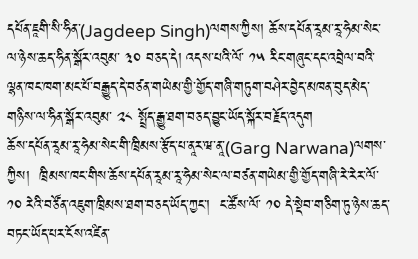དཔོན་ཇཱགི་སི་ཧིན་(Jagdeep Singh)ལགས་ཀྱིས། ཆོས་དཔོན་རཱམ་རཱ་ཧེམ་སེང་ལ་ཉེས་ཆད་ཧིན་སྒོར་འབུམ་ ༣༠ བཅད་དེ། འདས་པའི་ལོ་ ༡༥ རིང་གཞུང་དང་འབྲེལ་བའི་ལྷན་ཁང་ཁག་མང་པོ་བརྒྱུད་དེ་བཙན་གཡེམ་གྱི་གྱོད་གཞི་གཏུག་བཤེར་བྱེད་མཁན་བུད་མེད་གཉིས་ལ་ཧིན་སྒོར་འབུམ་ ༢༨ སྤྲོད་རྒྱུ་ཐག་བཅད་བྱུང་ཡོད་སྐོར་བརྗོད་འདུག
ཆོས་དཔོན་རཱམ་རཱ་ཧེམ་སེང་གི་ཁྲིམས་རྩོད་པ་ནཱར་ཝ་ནཱ་(Garg Narwana)ལགས་ཀྱིས།  ཁྲིམས་ཁང་གིས་ཆོས་དཔོན་རཱམ་རཱ་ཧེམ་སེང་ལ་བཙན་གཡེམ་གྱི་གྱོད་གཞི་རེ་རེར་ལོ་ ༡༠ རེའི་བཙོན་འཇུག་ཁྲིམས་ཐག་བཅད་ཡོད་ཀྱང་།  ང་ཚོས་ལོ་ ༡༠ དེ་སྡེབ་གཅིག་ཏུ་ཉེས་ཆད་བཏང་ཡོད་པར་ངོས་འཛིན་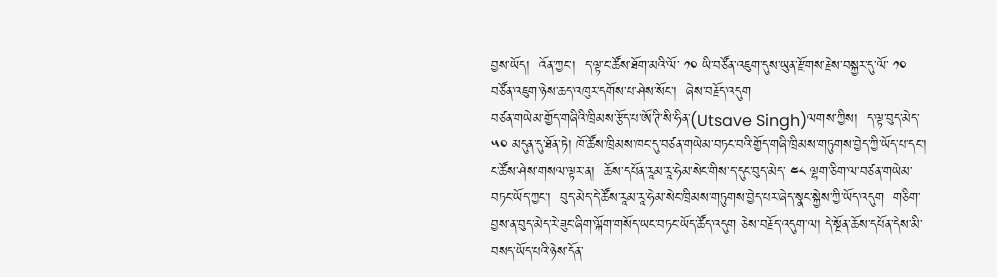བྱས་ཡོད།  འོན་ཀྱང་།  ད་ལྟ་ང་ཚོས་ཐོག་མའི་ལོ་ ༡༠ ཡི་བཙོན་འཇུག་དུས་ཡུན་རྫོགས་རྗེས་བསྐྱར་དུ་ལོ་ ༡༠ བཙོན་འཇུག་ཉེས་ཆད་འཁུར་དགོས་པ་ཤེས་སོང་།  ཞེས་བརྗོད་འདུག
བཙན་གཡེམ་གྱོད་གཞིའི་ཁྲིམས་རྩོད་པ་ཨོ་ཊི་སི་ཧིན་(Utsave Singh)ལགས་ཀྱིས།  ད་ལྟ་བུད་མེད་ ༥༠ མདུན་དུ་ཐོན་ཏེ། ཁོ་ཚོས་ཁྲིམས་ཁང་དུ་བཙན་གཡེམ་བཏང་བའི་གྱོད་གཞི་ཁྲིམས་གཏུགས་བྱེད་ཀྱི་ཡོད་པ་དང་། ང་ཚོས་ཤེས་གསལ་ལྟར་ན།  ཆོས་དཔོན་རཱམ་རཱ་ཧེམ་སེང་གིས་ད་དུང་བུད་མེད་ ༤༨ ལྷག་ཅིག་ལ་བཙན་གཡེམ་བཏང་ཡོད་ཀྱང་།  བུད་མེད་དེ་ཚོས་རཱམ་རཱ་ཧེམ་སེང་ཁྲིམས་གཏུགས་བྱེད་པར་ཞེད་སྣང་སྐྱེས་ཀྱི་ཡོད་འདུག  གཅིག་བྱས་ན་བུད་མེད་རེ་ཟུང་ཞིག་ལྐོག་གསོད་ཡང་བཏང་ཡོད་ཚོད་འདུག ཅེས་བརྗོད་འདུག་ལ། དེ་སྔོན་ཆོས་དཔོན་དེས་མི་བསད་ཡོད་པའི་ཉེས་དོན་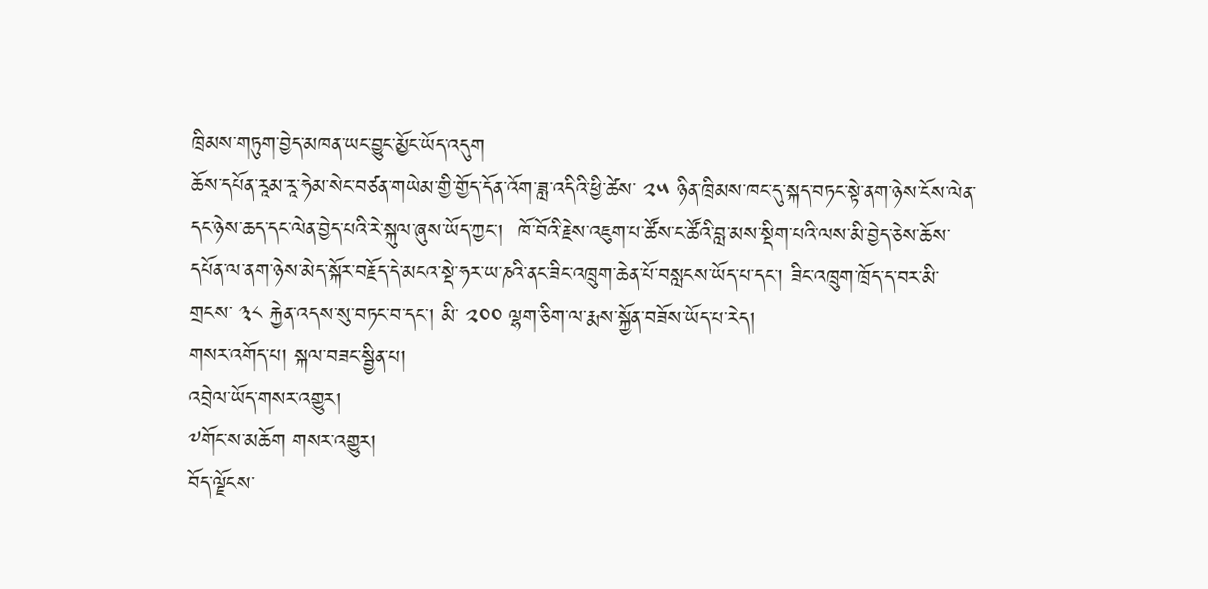ཁྲིམས་གཏུག་བྱེད་མཁན་ཡང་བྱུང་མྱོང་ཡོད་འདུག
ཆོས་དཔོན་རཱམ་རཱ་ཧེམ་སེང་བཙན་གཡེམ་གྱི་གྱོད་དོན་འོག་ཟླ་འདིའི་ཕྱི་ཚེས་ ༢༥ ཉིན་ཁྲིམས་ཁང་དུ་སྐད་བཏང་སྟེ་ནག་ཉེས་ངོས་ལེན་དང་ཉེས་ཆད་དང་ལེན་བྱེད་པའི་རེ་སྐུལ་ཞུས་ཡོད་ཀྱང་།  ཁོ་བོའི་རྗེས་འཇུག་པ་ཚོས་ང་ཚོའི་བླ་མས་སྡིག་པའི་ལས་མི་བྱེད་ཅེས་ཆོས་དཔོན་ལ་ནག་ཉེས་མེད་སྐོར་བརྗོད་དེ་མངའ་སྡེ་ཧར་ཡ་ཎའི་ནང་ཟིང་འཁྲུག་ཆེན་པོ་བསླངས་ཡོད་པ་དང་། ཟིང་འཁྲུག་ཁྲོད་ད་བར་མི་གྲངས་ ༣༨ རྐྱེན་འདས་སུ་བཏང་བ་དང་། མི་ ༢༠༠ ལྷག་ཅིག་ལ་རྨས་སྐྱོན་བཟོས་ཡོད་པ་རེད།
གསར་འགོད་པ། སྐལ་བཟང་སྦྱིན་པ།
འབྲེལ་ཡོད་གསར་འགྱུར།
༸གོང་ས་མཆོག གསར་འགྱུར།
བོད་ལྗོངས་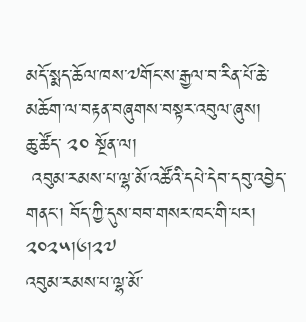མདོ་སྨད་ཆོལ་ཁས་༧གོང་ས་རྒྱལ་བ་རིན་པོ་ཆེ་མཆོག་ལ་བརྟན་བཞུགས་བསྟར་འབུལ་ཞུས།
ཆུ་ཚོད་ ༢༠ སྔོན་ལ།
 འབུམ་རམས་པ་ལྷ་མོ་འཚོའི་དཔེ་དེབ་དབུ་འབྱེད་གནང་། བོད་ཀྱི་དུས་བབ་གསར་ཁང་གི་པར། ༢༠༢༥།༦།༢༧
འབུམ་རམས་པ་ལྷ་མོ་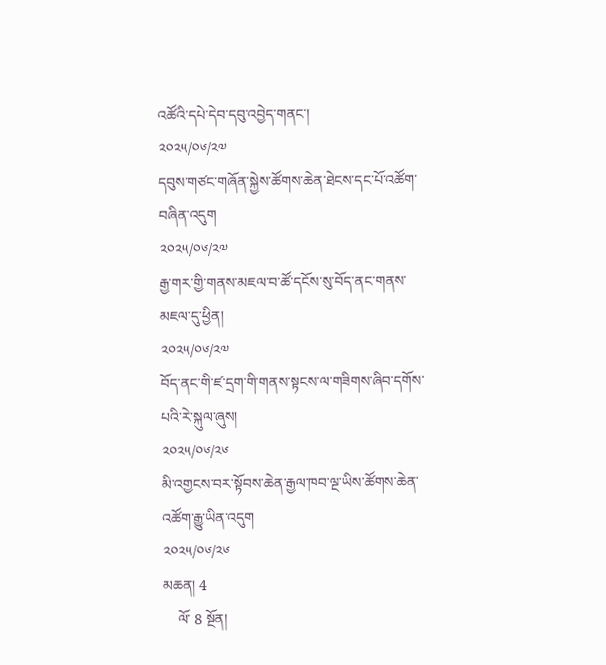འཚོའི་དཔེ་དེབ་དབུ་འབྱེད་གནང་།
༢༠༢༥/༠༦/༢༧
དབུས་གཙང་གཞོན་སྐྱེས་ཚོགས་ཆེན་ཐེངས་དང་པོ་འཚོག་བཞིན་འདུག
༢༠༢༥/༠༦/༢༧
རྒྱ་གར་གྱི་གནས་མཇལ་བ་ཚོ་དངོས་སུ་བོད་ནང་གནས་མཇལ་དུ་ཕྱིན།
༢༠༢༥/༠༦/༢༧
བོད་ནང་གི་ཛ་དྲག་གི་གནས་སྟངས་ལ་གཟིགས་ཞིབ་དགོས་པའི་རེ་སྐུལ་ཞུས།
༢༠༢༥/༠༦/༢༦
མི་འགྱངས་བར་སྟོབས་ཆེན་རྒྱལ་ཁབ་ལྔ་ཡིས་ཚོགས་ཆེན་འཚོག་རྒྱུ་ཡིན་འདུག
༢༠༢༥/༠༦/༢༦
མཆན། 4
    ལོ་ 8 སྔོན།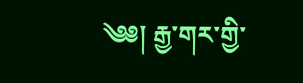༄༅། རྒྱ་གར་གྱི་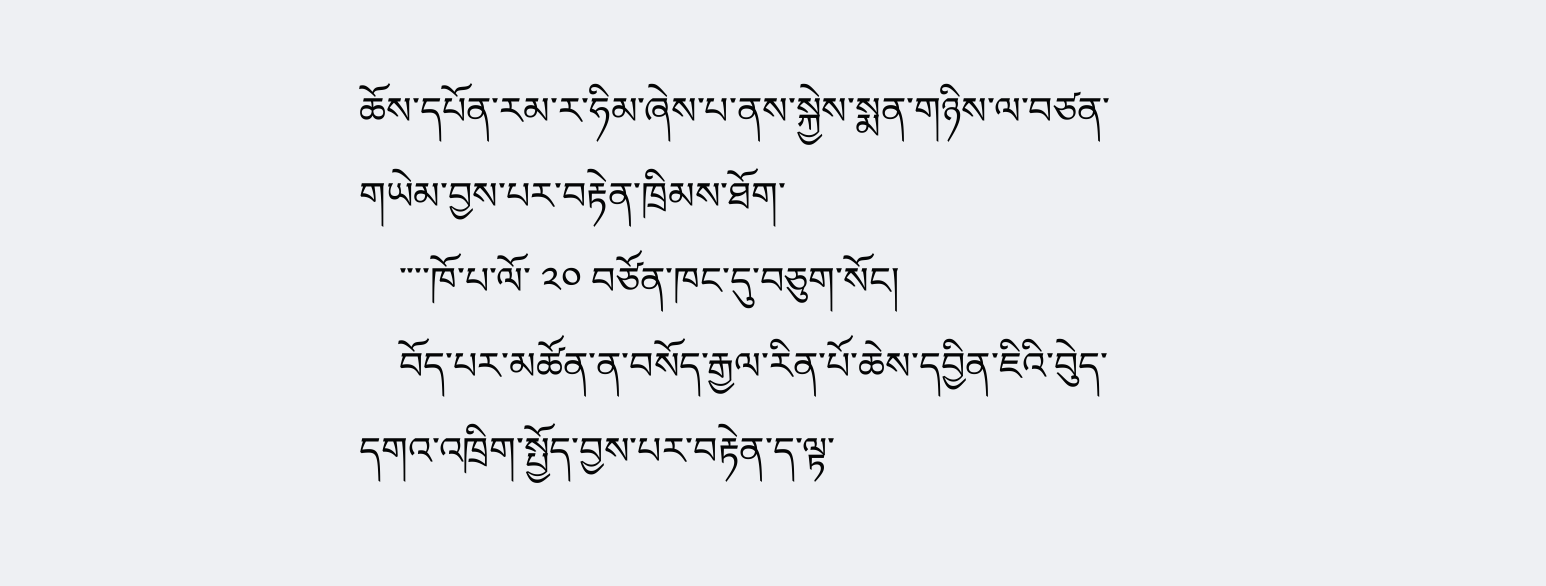ཆོས་དཔོན་རམ་ར་ཧིམ་ཞེས་པ་ནས་སྐྱེས་སྨན་གཉིས་ལ་བཙན་གཡེམ་བྱས་པར་བརྟེན་ཁྲིམས་ཐོག་
    ་་་་ཁོ་པ་ལོ་ ༢༠ བཙོན་ཁང་དུ་བཅུག་སོང།
    བོད་པར་མཚོན་ན་བསོད་རྒྱལ་རིན་པོ་ཆེས་དབྱིན་ཇིའི་བེུད་དགའ་འཁྲིག་སྤྱོད་བྱས་པར་བརྟེན་ད་ལྟ་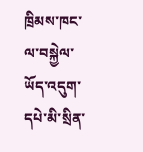ཁྲིམས་ཁང་ལ་བསྐྱེལ་ཡོད་འདུག་ དཔེ་མི་སྲིན་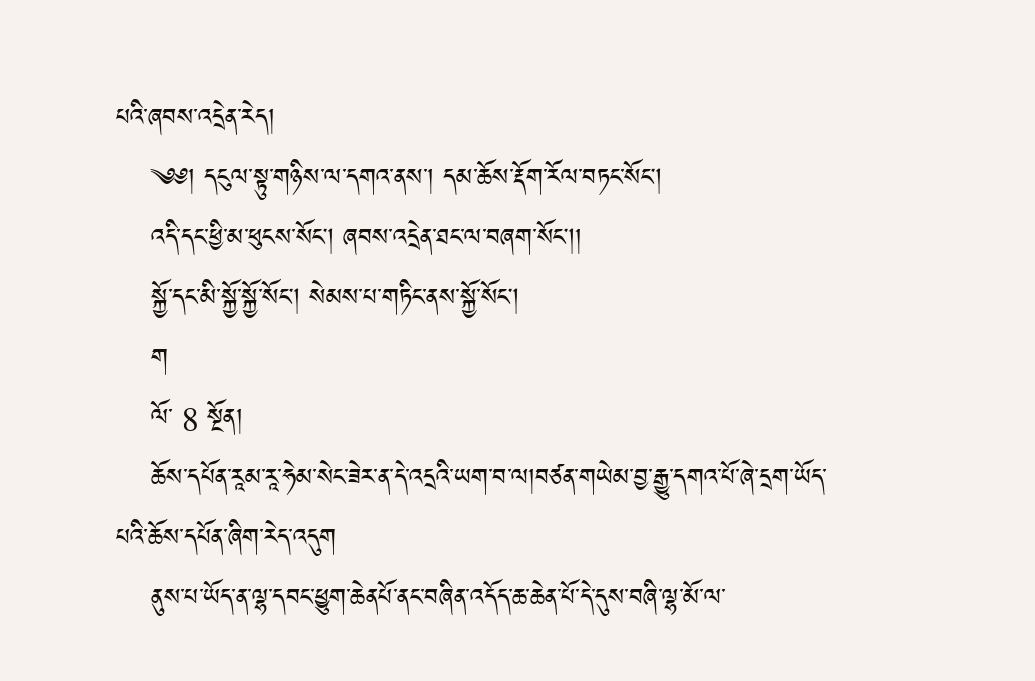པའི་ཞབས་འདྲེན་རེད།
    ༄༅། དངུལ་སྟུ་གཉིས་ལ་དགའ་ནས་། དམ་ཆོས་རྡོག་རོལ་བཏང་སོང།
    འདི་དང་ཕྱི་མ་ཕུངས་སོང། ཞབས་འདྲེན་ཐང་ལ་བཞག་སོང།།
    སྐྱོ་དང་མི་སྐྱོ་སྐྱོ་སོང། སེམས་པ་གཏིང་ནས་སྐྱོ་སོང།
    ག
    ལོ་ 8 སྔོན།
    ཆོས་དཔོན་རཱམ་རཱ་ཧེམ་སེང་ཟེར་ན་དེ་འདྲའི་ཡག་བ་ལ།བཙན་གཡེམ་བྱ་རྒྱུ་དགའ་པོ་ཞེ་དྲག་ཡོད་པའི་ཆོས་དཔོན་ཞིག་རེད་འདུག
    ནུས་པ་ཡོད་ན་ལྷ་དབང་ཕྱུག་ཆེནཔོ་ནང་བཞིན་འདོད་ཆ་ཆེན་པོ་དེ་དུས་བཞི་ལྷ་མོ་ལ་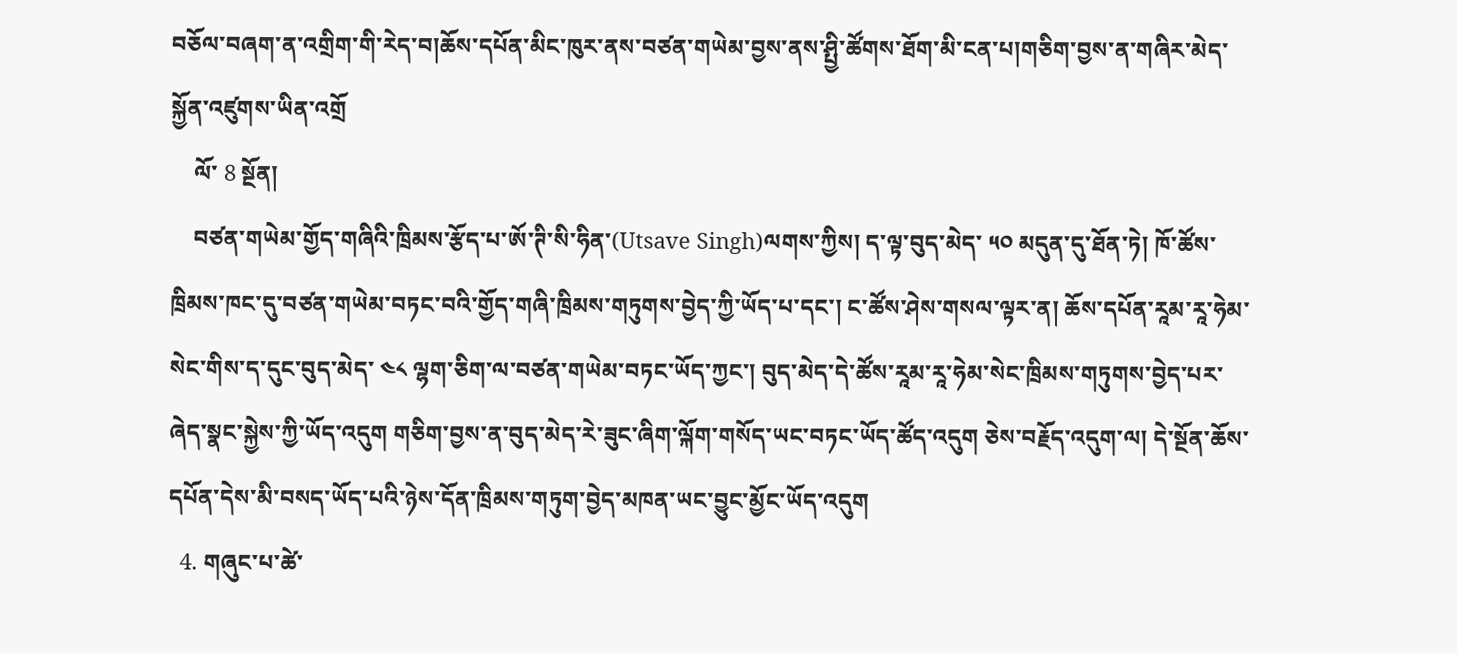བཅོལ་བཞག་ན་འགྲིག་གི་རེད་བ།ཆོས་དཔོན་མིང་ཁུར་ནས་བཙན་གཡེམ་བྱས་ནས་ཤྤྱི་ཚོགས་ཐོག་མི་ངན་པ།གཅིག་བྱས་ན་གཞིར་མེད་སྐྱོན་འཛུགས་ཡིན་འགྲོ
    ལོ་ 8 སྔོན།
    བཙན་གཡེམ་གྱོད་གཞིའི་ཁྲིམས་རྩོད་པ་ཨོ་ཊི་སི་ཧིན་(Utsave Singh)ལགས་ཀྱིས། ད་ལྟ་བུད་མེད་ ༥༠ མདུན་དུ་ཐོན་ཏེ། ཁོ་ཚོས་ཁྲིམས་ཁང་དུ་བཙན་གཡེམ་བཏང་བའི་གྱོད་གཞི་ཁྲིམས་གཏུགས་བྱེད་ཀྱི་ཡོད་པ་དང་། ང་ཚོས་ཤེས་གསལ་ལྟར་ན། ཆོས་དཔོན་རཱམ་རཱ་ཧེམ་སེང་གིས་ད་དུང་བུད་མེད་ ༤༨ ལྷག་ཅིག་ལ་བཙན་གཡེམ་བཏང་ཡོད་ཀྱང་། བུད་མེད་དེ་ཚོས་རཱམ་རཱ་ཧེམ་སེང་ཁྲིམས་གཏུགས་བྱེད་པར་ཞེད་སྣང་སྐྱེས་ཀྱི་ཡོད་འདུག གཅིག་བྱས་ན་བུད་མེད་རེ་ཟུང་ཞིག་ལྐོག་གསོད་ཡང་བཏང་ཡོད་ཚོད་འདུག ཅེས་བརྗོད་འདུག་ལ། དེ་སྔོན་ཆོས་དཔོན་དེས་མི་བསད་ཡོད་པའི་ཉེས་དོན་ཁྲིམས་གཏུག་བྱེད་མཁན་ཡང་བྱུང་མྱོང་ཡོད་འདུག
  4. གཞུང་པ་ཚེ་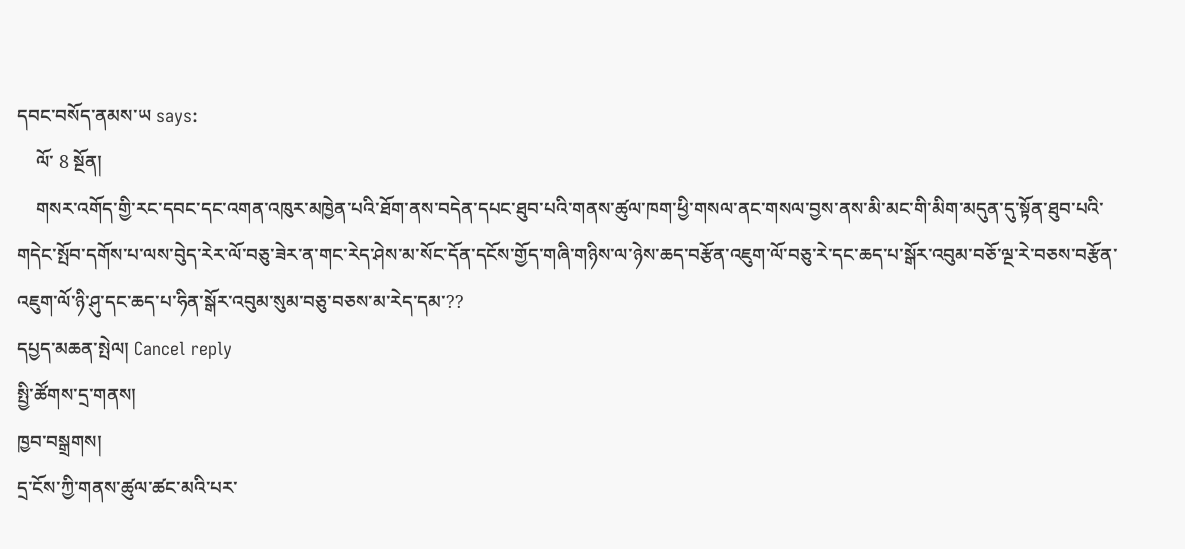དབང་བསོད་ནམས་ཡ says:
    ལོ་ 8 སྔོན།
    གསར་འགོད་གྱི་རང་དབང་དང་འགན་འཁུར་མཁྱེན་པའི་ཐོག་ནས་བདེན་དཔང་ཐུབ་པའི་གནས་ཚུལ་ཁག་ཕྱི་གསལ་ནང་གསལ་བྱས་ནས་མི་མང་གི་མིག་མདུན་དུ་སྟོན་ཐུབ་པའི་གདེང་སྤོབ་དགོས་པ་ལས་བེུད་རེར་ལོ་བཅུ་ཟེར་ན་གང་རེད་ཤེས་མ་སོང་དོན་དངོས་གྱོད་གཞི་གཉིས་ལ་ཉེས་ཆད་བརྩོན་འཇུག་ལོ་བཅུ་རེ་དང་ཆད་པ་སྒོར་འབུམ་བཅོ་ལྔ་རེ་བཅས་བརྩོན་འཇུག་ལོ་ཉི་ཤུ་དང་ཆད་པ་ཧིན་སྒོར་འབུམ་སུམ་བཅུ་བཅས་མ་རེད་དམ་??
དཔྱད་མཆན་སྤེལ། Cancel reply
སྤྱི་ཚོགས་དྲ་གནས།
ཁྱབ་བསྒྲགས།
དྲ་ངོས་ཀྱི་གནས་ཚུལ་ཚང་མའི་པར་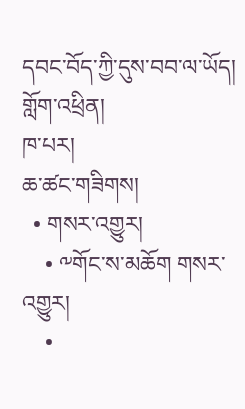དབང་བོད་ཀྱི་དུས་བབ་ལ་ཡོད།
གློག་འཕྲིན།
ཁ་པར།
ཆ་ཚང་གཟིགས།
  • གསར་འགྱུར།
    • ༸གོང་ས་མཆོག གསར་འགྱུར།
    •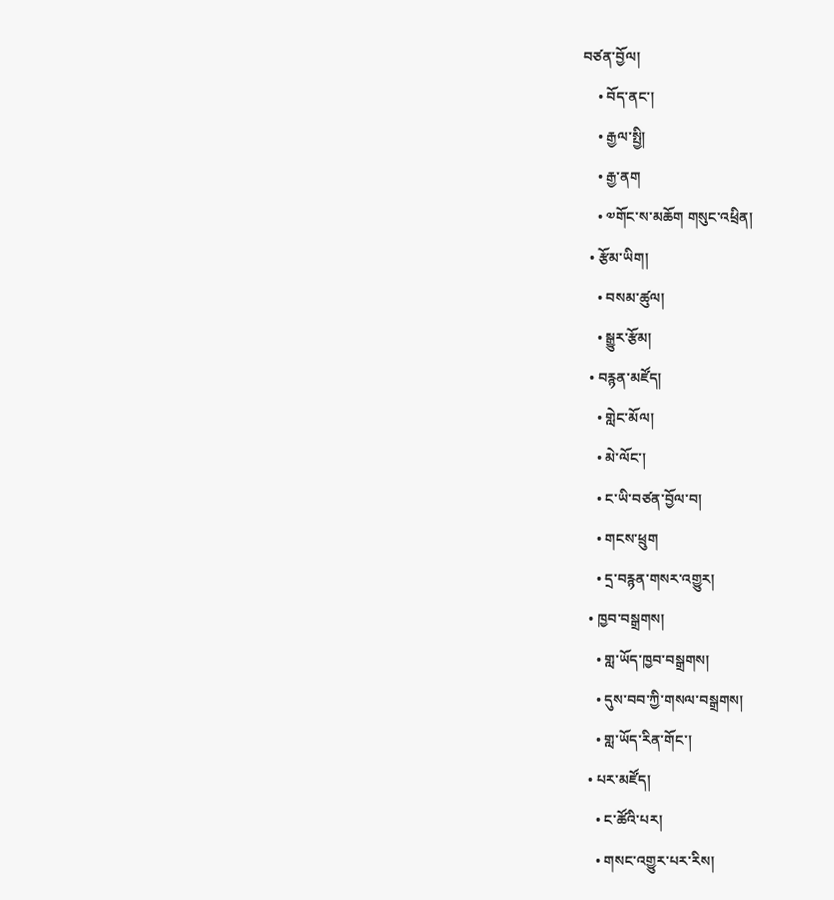བཙན་བྱོལ།
    • བོད་ནང་།
    • རྒྱལ་སྤྱི།
    • རྒྱ་ནག
    • ༧གོང་ས་མཆོག གསུང་འཕྲིན།
  • རྩོམ་ཡིག།
    • བསམ་ཚུལ།
    • སྒྱུར་རྩོམ།
  • བརྙན་མཛོད།
    • གླེང་མོལ།
    • མེ་ལོང་།
    • ང་ཡི་བཙན་བྱོལ་བ།
    • གངས་ཕྲུག
    • དྲ་བརྙན་གསར་འགྱུར།
  • ཁྱབ་བསྒྲགས།
    • གླ་ཡོད་ཁྱབ་བསྒྲགས།
    • དུས་བབ་ཀྱི་གསལ་བསྒྲགས།
    • གླ་ཡོད་རིན་གོང་།
  • པར་མཛོད།
    • ང་ཚོའི་པར།
    • གསང་འགྱུར་པར་རིས།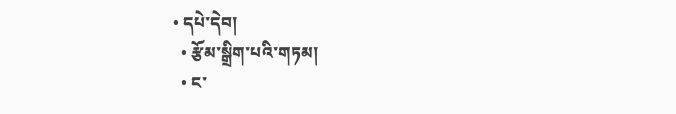• དཔེ་དེབ།
  • རྩོམ་སྒྲིག་པའི་གཏམ།
  • ང་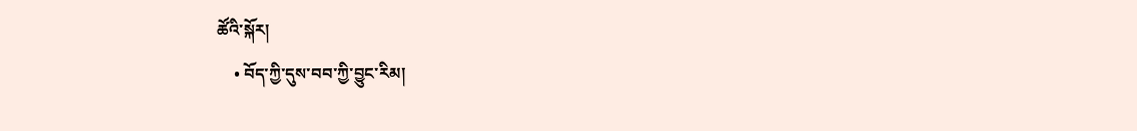ཚོའི་སྐོར།
    • བོད་ཀྱི་དུས་བབ་ཀྱི་བྱུང་རིམ།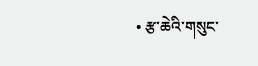• རྩ་ཆེའི་གསུང་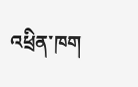འཕྲིན་ཁག